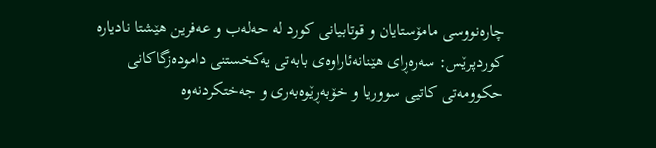چارەنووسی مامۆستایان و قوتابیانی کورد لە حەلەب و عەفرین هێشتا نادیارە
کوردپرێس: سەرەڕای هێنانەئاراوەی بابەتی یەکخستنی دامودەزگاکانی حکوومەتی کاتیی سووریا و خۆبەڕێوەبەری و جەختکردنەوە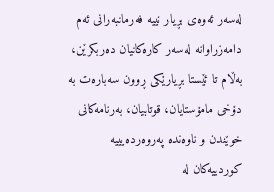لەسەر ئەوەی بڕیار نییە فەرمانبەرانی ئەم دامەزراوانە لەسەر کارەکانیان دەربکرێن، بەڵام تا ئێستا بڕیارێکی ڕوون سەبارەت بە دۆخی مامۆستایان، قوتابیان، بەرنامەکانی خوێندن و ناوەندە پەروەردەیییە کوردییەکان لە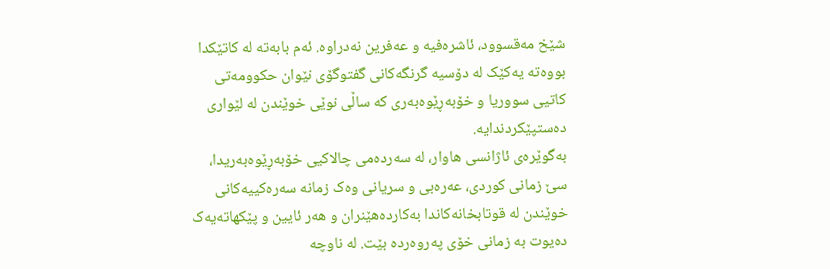شێخ مەقسوود، ئاشرەفیە و عەفرین نەدراوە. ئەم بابەتە لە کاتێکدا بووەتە یەکێک لە دۆسیە گرنگەکانی گفتوگۆی نێوان حکوومەتی کاتیی سووریا و خۆبەڕێوەبەری کە ساڵی نوێی خوێندن لە لێواری دەستپێکردندایە.
بەگوێرەی ئاژانسی هاوار، لە سەردەمی چالاکیی خۆبەڕێوەبەریدا، سێ زمانی کوردی، عەرەبی و سریانی وەک زمانە سەرەکییەکانی خوێندن لە قوتابخانەکاندا بەکاردەهێنران و هەر ئایین و پێکهاتەیەک دەیوت بە زمانی خۆی پەروەردە بێت. لە ناوچە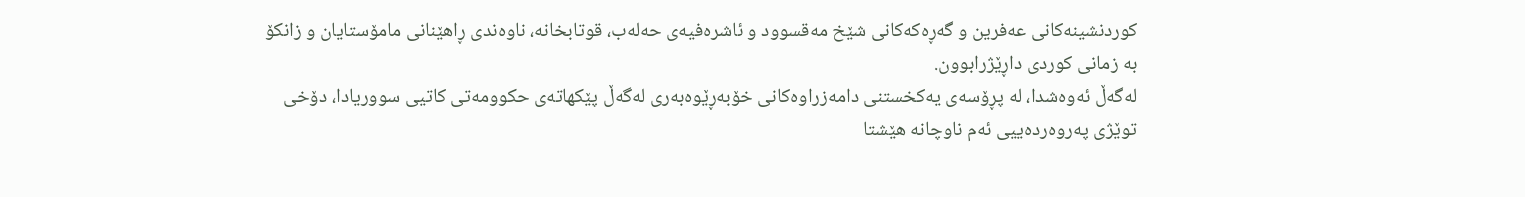کوردنشینەکانی عەفرین و گەڕەکەکانی شێخ مەقسوود و ئاشرەفیەی حەلەب، قوتابخانە، ناوەندی ڕاهێنانی مامۆستایان و زانکۆ بە زمانی کوردی داڕێژرابوون.
لەگەڵ ئەوەشدا، لە پڕۆسەی یەکخستنی دامەزراوەکانی خۆبەڕێوەبەری لەگەڵ پێکهاتەی حکوومەتی کاتیی سووریادا، دۆخی توێژی پەروەردەییی ئەم ناوچانە هێشتا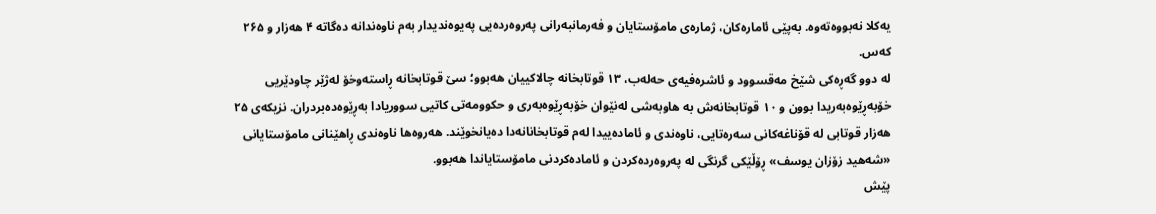یەکلا نەبووەتەوە. بەپێی ئامارەکان، ژمارەی مامۆستایان و فەرمانبەرانی پەروەردەیی پەیوەندیدار بەم ناوەندانە دەگاتە ۴ هەزار و ۲۶۵ کەس.
لە دوو گەڕەکی شێخ مەقسوود و ئاشرەفیەی حەلەب، ۱۳ قوتابخانە چالاکییان هەبوو؛ سێ قوتابخانە ڕاستەوخۆ لەژێر چاودێریی خۆبەڕێوەبەریدا بوون و ۱۰ قوتابخانەش بە هاوبەشی لەنێوان خۆبەڕێوەبەری و حکوومەتی کاتیی سووریادا بەڕێوەدەبردران. نزیکەی ۲۵ هەزار قوتابی لە قۆناغەکانی سەرەتایی، ناوەندی و ئامادەییدا لەم قوتابخانانەدا دەیانخوێند. هەروەها ناوەندی ڕاهێنانی مامۆستایانی «شەهید زۆزان یوسف» ڕۆڵێکی گرنگی لە پەروەردەکردن و ئامادەکردنی مامۆستایاندا هەبوو.
پێش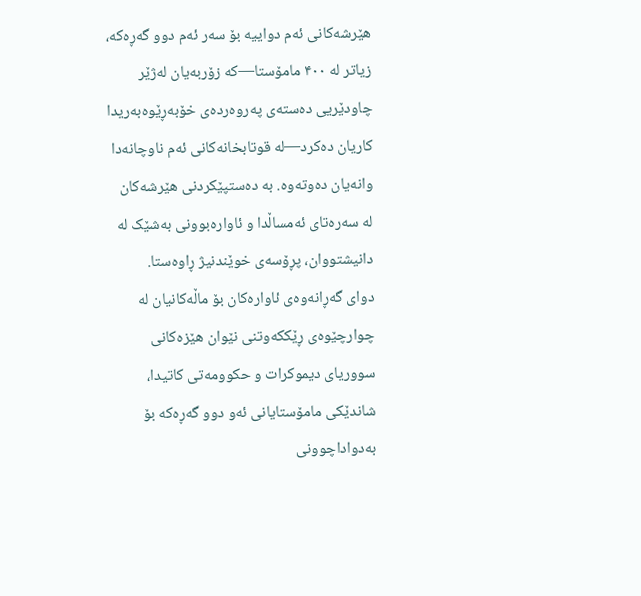هێرشەکانی ئەم دواییە بۆ سەر ئەم دوو گەڕەکە، زیاتر لە ۴۰۰ مامۆستا—کە زۆربەیان لەژێر چاودێریی دەستەی پەروەردەی خۆبەڕێوەبەریدا کاریان دەکرد—لە قوتابخانەکانی ئەم ناوچانەدا وانەیان دەوتەوە. بە دەستپێکردنی هێرشەکان لە سەرەتای ئەمساڵدا و ئاوارەبوونی بەشێک لە دانیشتووان، پڕۆسەی خوێندنیژ ڕاوەستا.
دوای گەڕانەوەی ئاوارەکان بۆ ماڵەکانیان لە چوارچێوەی ڕێککەوتنی نێوان هێزەکانی سووریای دیموکرات و حکوومەتی کاتیدا، شاندێکی مامۆستایانی ئەو دوو گەڕەکە بۆ بەدواداچوونی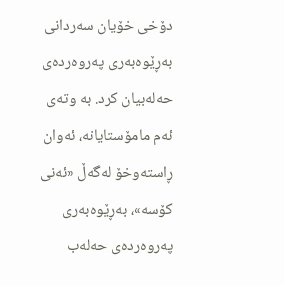دۆخی خۆیان سەردانی بەڕێوەبەری پەروەردەی حەلەبیان کرد. بە وتەی ئەم مامۆستایانە، ئەوان ڕاستەوخۆ لەگەڵ «ئەنی کۆسە»، بەڕێوەبەری پەروەردەی حەلەب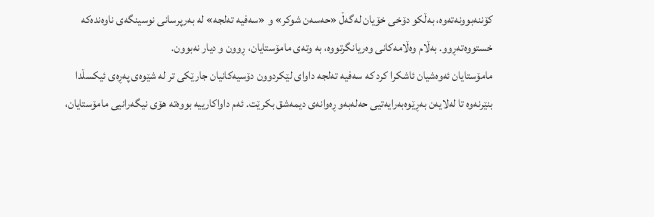کۆننەبوونەتەوە، بەڵکو دۆخی خۆیان لەگەڵ «حەسەن شوکر» و «سەفیە تەلجە» لە بەرپرسانی نوسینگەی ناوەندەکە خستووەتەڕوو. بەڵام وەڵامەکانی وەریانگرتووە، بە وتەی مامۆستایان، ڕوون و دیار نەبوون.
مامۆستایان ئەوەشیان ئاشکرا کرد کە سەفیە تەلجە داوای لێکردوون دۆسیەکانیان جارێکی تر لە شێوەی پەڕەی ئیکسڵدا بنێرنەوە تا لەلایەن بەڕێوەبەرایەتیی حەلەبەو ڕەوانەی دیمەشق بکرێت. ئەم داواکارییە بووەتە هۆی نیگەرانیی مامۆستایان،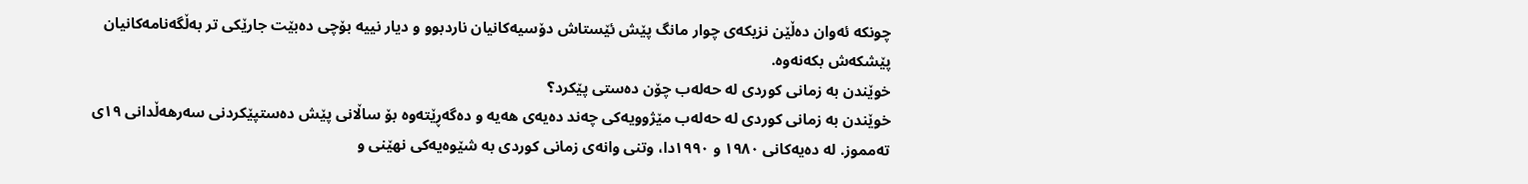چونکە ئەوان دەڵێن نزیکەی چوار مانگ پێش ئێستاش دۆسیەکانیان ناردبوو و دیار نییە بۆچی دەبێت جارێکی تر بەڵگەنامەکانیان پێشکەش بکەنەوە.
خوێندن بە زمانی کوردی لە حەلەب چۆن دەستی پێکرد؟
خوێندن بە زمانی کوردی لە حەلەب مێژوویەکی چەند دەیەی هەیە و دەگەڕێتەوە بۆ ساڵانی پێش دەستپێکردنی سەرهەڵدانی ۱۹ی تەمموز. لە دەیەکانی ۱۹۸۰ و ۱۹۹۰دا، وتنی وانەی زمانی کوردی بە شێوەیەکی نهێنی و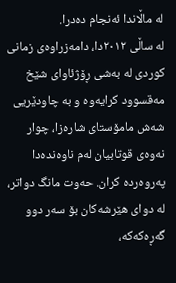لە ماڵاندا ئەنجام دەدرا.
لە ساڵی ۲۰۱۲دا، دامەزراوەی زمانی کوردی لە بەشی ڕۆژئاوای شێخ مەقسوود کرایەوە و بە چاودێریی شەش مامۆستای شارەزا، چوار نەوەی قوتابیان لەم ناوەندەدا پەروەردە کران. حەوت مانگ دواتر، لە دوای هێرشەکان بۆ سەر دوو گەڕەکەکە،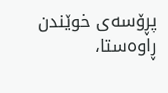پڕۆسەی خوێندن ڕاوەستا،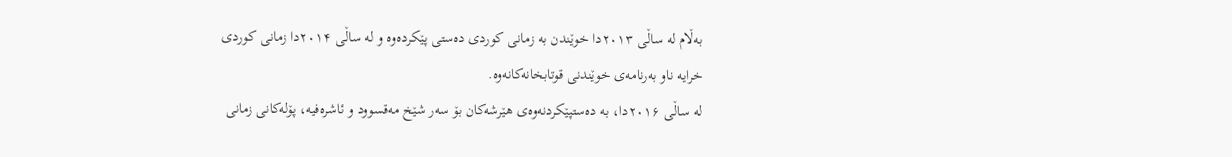بەڵام لە ساڵی ۲۰۱۳دا خوێندن بە زمانی کوردی دەستی پێکردەوە و لە ساڵی ۲۰۱۴دا زمانی کوردی خرایە ناو بەرنامەی خوێندنی قوتابخانەکانەوە.
لە ساڵی ۲۰۱۶دا، بە دەستپێکردنەوەی هێرشەکان بۆ سەر شێخ مەقسوود و ئاشرەفیە، پۆلەکانی زمانی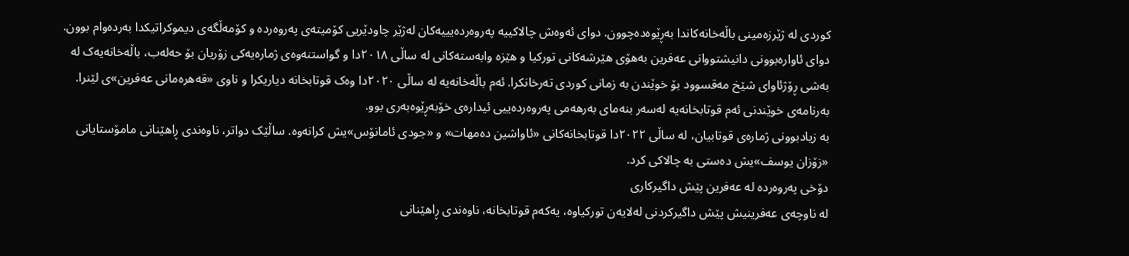کوردی لە ژێرزەمینی باڵەخانەکاندا بەڕێوەدەچوون. دوای ئەوەش چالاکییە پەروەردەیییەکان لەژێر چاودێریی کۆمیتەی پەروەردە و کۆمەڵگەی دیموکراتیکدا بەردەوام بوون.
دوای ئاوارەبوونی دانیشتووانی عەفرین بەهۆی هێرشەکانی تورکیا و هێزە وابەستەکانی لە ساڵی ۲۰۱۸دا و گواستنەوەی ژمارەیەکی زۆریان بۆ حەلەب، باڵەخانەیەک لە بەشی ڕۆژئاوای شێخ مەقسوود بۆ خوێندن بە زمانی کوردی تەرخانکرا. ئەم باڵەخانەیە لە ساڵی ۲۰۲۰دا وەک قوتابخانە دیاریکرا و ناوی «قەهرەمانی عەفرین»ی لێنرا. بەرنامەی خوێندنی ئەم قوتابخانەیە لەسەر بنەمای بەرهەمی پەروەردەییی ئیدارەی خۆبەڕێوەبەری بوو.
بە زیادبوونی ژمارەی قوتابیان، لە ساڵی ۲۰۲۲دا قوتابخانەکانی «ئاواشین دەمهات» و «جودی ئامانۆس»یش کرانەوە. ساڵێک دواتر، ناوەندی ڕاهێنانی مامۆستایانی «زۆزان یوسف»یش دەستی بە چالاکی کرد.
دۆخی پەروەردە لە عەفرین پێش داگیرکاری
لە ناوچەی عەفرینیش پێش داگیرکردنی لەلایەن تورکیاوە، یەکەم قوتابخانە، ناوەندی ڕاهێنانی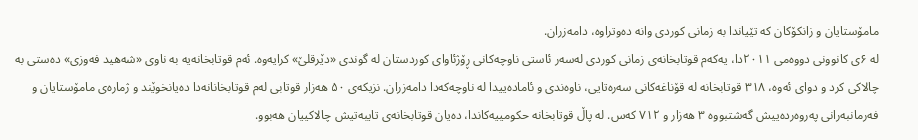مامۆستایان و زانکۆکان کە تێیاندا بە زمانی کوردی وانە دەوتراوە، دامەزران.
لە ۶ی کانوونی دووەمی ۲۰۱۱دا، یەکەم قوتابخانەی زمانی کوردی لەسەر ئاستی ناوچەکانی ڕۆژئاوای کوردستان لە گوندی «دێرقلێ» کرایەوە. ئەم قوتابخانەیە بە ناوی «شەهید فەوزی» دەستی بە چالاکی کرد و دوای ئەوە، ۳۱۸ قوتابخانە لە قۆناغەکانی سەرەتایی، ناوەندی و ئامادەییدا لە ناوچەکەدا دامەزران. نزیکەی ۵۰ هەزار قوتابی لەم قوتابخانانەدا دەیانخوێند و ژمارەی مامۆستایان و فەرمانبەرانی پەروەردەییش گەشتبووە ۳ هەزار و ۷۱۲ کەس. لە پاڵ قوتابخانە حکومییەکاندا، دەیان قوتابخانەی تایبەتیش چالاکییان هەبوو.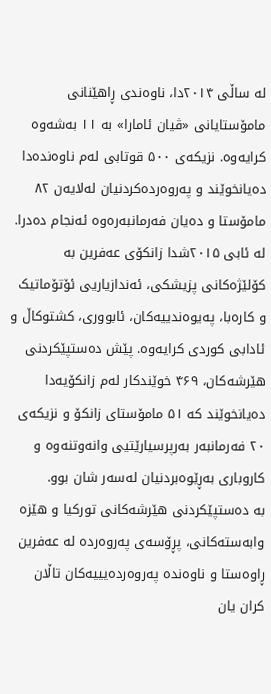لە ساڵی ۲۰۱۴دا، ناوەندی ڕاهێنانی مامۆستایانی «ڤیان ئامارا» بە ۱۱ بەشەوە کرایەوە. نزیکەی ۵۰۰ قوتابی لەم ناوەندەدا دەیانخوێند و پەروەردەکردنیان لەلایەن ۸۲ مامۆستا و دەیان فەرمانبەرەوە ئەنجام دەدرا.
لە ئابی ۲۰۱۵شدا زانکۆی عەفرین بە کۆلێژەکانی پزیشکی، ئەندازیاریی ئۆتۆماتیک و کارەبا، پەیوەندییەکان، ئابووری، کشتوکاڵ و ئادابی کوردی کرایەوە. پێش دەستپێکردنی هێرشەکان، ۴۶۹ خوێندکار لەم زانکۆیەدا دەیانخوێند کە ۵۱ مامۆستای زانکۆ و نزیکەی ۲۰ فەرمانبەر بەرپرسیارێتیی وانەوتنەوە و کاروباری بەڕێوەبردنیان لەسەر شان بوو.
بە دەستپێکردنی هێرشەکانی تورکیا و هێزە وابەستەکانی، پڕۆسەی پەروەردە لە عەفرین ڕاوەستا و ناوەندە پەروەردەیییەکان تاڵان کران یان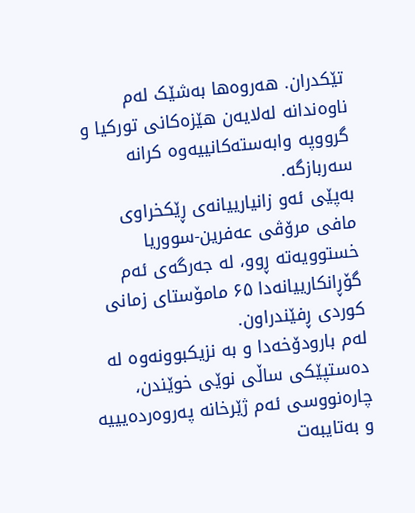تێکدران. هەروەها بەشێک لەم ناوەندانە لەلایەن هێزەکانی تورکیا و گرووپە وابەستەکانییەوە کرانە سەربازگە.
بەپێی ئەو زانیارییانەی ڕێکخراوی مافی مرۆڤی عەفرین-سووریا خستوویەتە ڕوو، لە جەرگەی ئەم گۆڕانکارییانەدا ۶۵ مامۆستای زمانی کوردی ڕفێندراون.
لەم بارودۆخەدا و بە نزیکبوونەوە لە دەستپێکی ساڵی نوێی خوێندن، چارەنووسی ئەم ژێرخانە پەروەردەیییە و بەتایبەت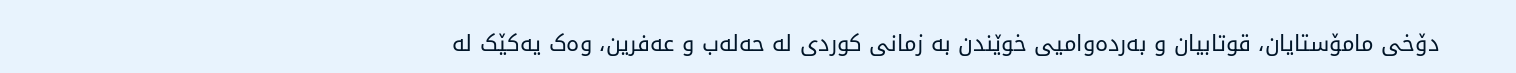دۆخی مامۆستایان، قوتابیان و بەردەوامیی خوێندن بە زمانی کوردی لە حەلەب و عەفرین، وەک یەکێک لە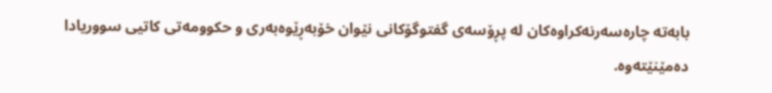بابەتە چارەسەرنەکراوەکان لە پڕۆسەی گفتوگۆکانی نێوان خۆبەڕێوەبەری و حکوومەتی کاتیی سووریادا دەمێنێتەوە.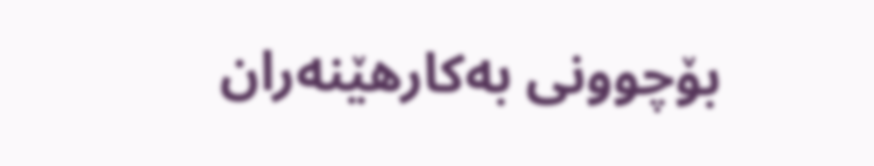بۆچوونی بەکارهێنەران